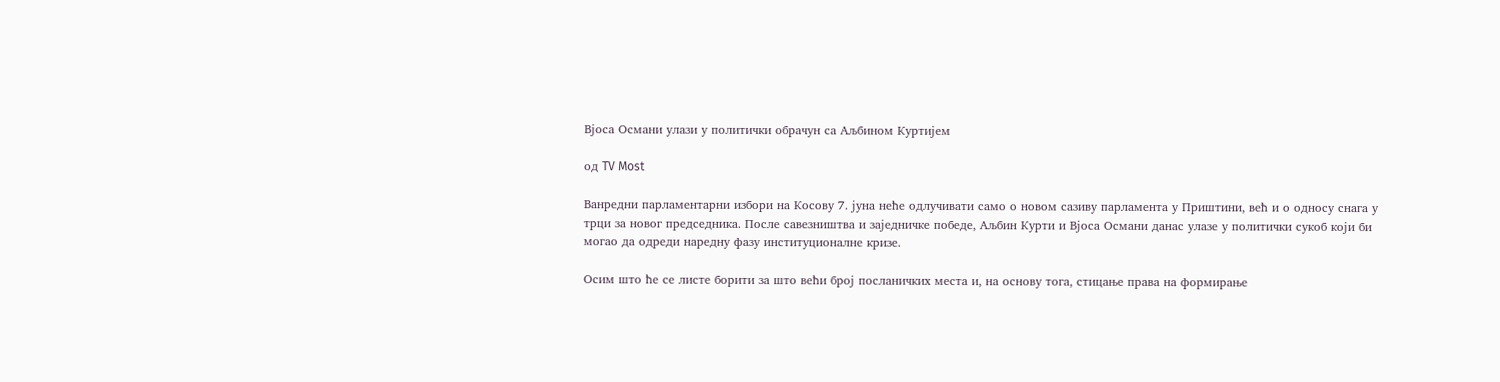Вјоса Османи улази у политички обрачун са Аљбином Куртијем

од TV Most

Ванредни парламентарни избори на Косову 7. јуна неће одлучивати само о новом сазиву парламента у Приштини, већ и о односу снага у трци за новог председника. После савезништва и заједничке победе, Аљбин Курти и Вјоса Османи данас улазе у политички сукоб који би могао да одреди наредну фазу институционалне кризе.

Осим што ће се листе борити за што већи број посланичких места и, на основу тога, стицање права на формирање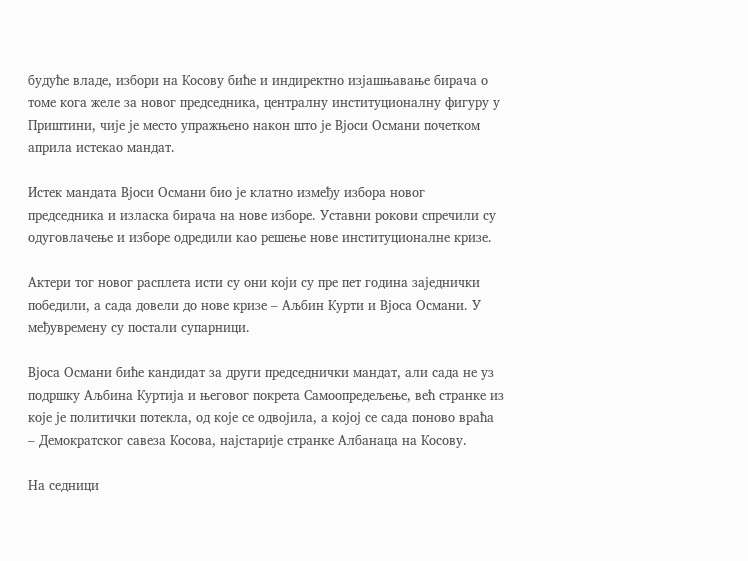будуће владе, избори на Косову биће и индиректно изјашњавање бирача о томе кога желе за новог председника, централну институционалну фигуру у Приштини, чије је место упражњено након што је Вјоси Османи почетком априла истекао мандат.

Истек мандата Вјоси Османи био је клатно између избора новог председника и изласка бирача на нове изборе. Уставни рокови спречили су одуговлачење и изборе одредили као решење нове институционалне кризе.

Актери тог новог расплета исти су они који су пре пет година заједнички победили, а сада довели до нове кризе – Аљбин Курти и Вјоса Османи. У међувремену су постали супарници.

Вјоса Османи биће кандидат за други председнички мандат, али сада не уз подршку Аљбина Куртија и његовог покрета Самоопредељење, већ странке из које је политички потекла, од које се одвојила, а којој се сада поново враћа – Демократског савеза Косова, најстарије странке Албанаца на Косову.

На седници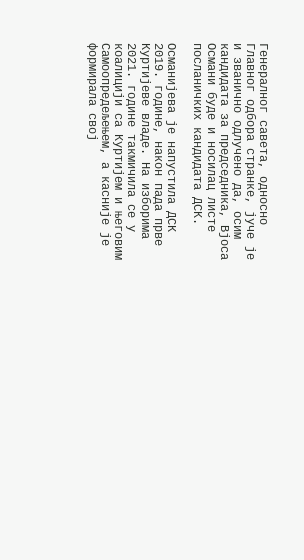Генералног савета, односно Главног одбора странке, јуче је и званично одлучено да, осим кандидата за председника, Вјоса Османи буде и носилац листе посланичких кандидата ДСК.

Османијева је напустила ДСК 2019. године, након пада прве Куртијеве владе. На изборима 2021. године такмичила се у коалицији са Куртијем и његовим Самоопредељењем, а касније је формирала свој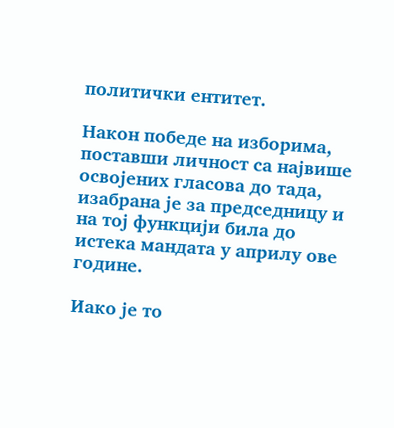политички ентитет.

Након победе на изборима, поставши личност са највише освојених гласова до тада, изабрана је за председницу и на тој функцији била до истека мандата у априлу ове године.

Иако је то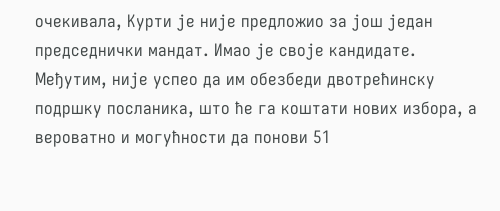очекивала, Курти је није предложио за још један председнички мандат. Имао је своје кандидате. Међутим, није успео да им обезбеди двотрећинску подршку посланика, што ће га коштати нових избора, а вероватно и могућности да понови 51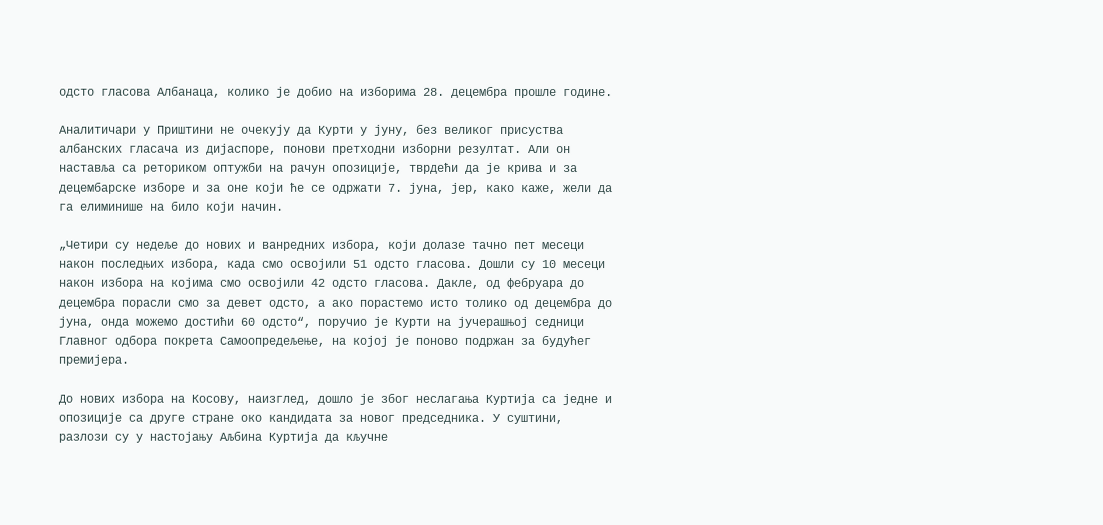одсто гласова Албанаца, колико је добио на изборима 28. децембра прошле године.

Аналитичари у Приштини не очекују да Курти у јуну, без великог присуства албанских гласача из дијаспоре, понови претходни изборни резултат. Али он наставља са реториком оптужби на рачун опозиције, тврдећи да је крива и за децембарске изборе и за оне који ће се одржати 7. јуна, јер, како каже, жели да га елиминише на било који начин.

„Четири су недеље до нових и ванредних избора, који долазе тачно пет месеци након последњих избора, када смо освојили 51 одсто гласова. Дошли су 10 месеци након избора на којима смо освојили 42 одсто гласова. Дакле, од фебруара до децембра порасли смо за девет одсто, а ако порастемо исто толико од децембра до јуна, онда можемо достићи 60 одсто“, поручио је Курти на јучерашњој седници Главног одбора покрета Самоопредељење, на којој је поново подржан за будућег премијера.

До нових избора на Косову, наизглед, дошло је због неслагања Куртија са једне и опозиције са друге стране око кандидата за новог председника. У суштини, разлози су у настојању Аљбина Куртија да кључне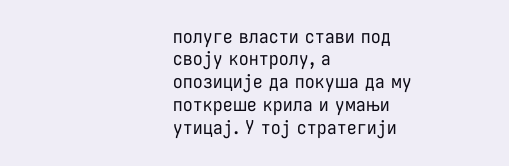полуге власти стави под своју контролу, а опозиције да покуша да му поткреше крила и умањи утицај. У тој стратегији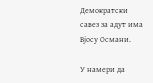Демократски савез за адут има Вјосу Османи.

У намери да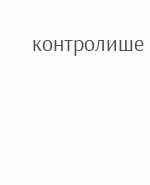контролише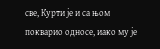све, Курти је и са њом покварио односе, иако му је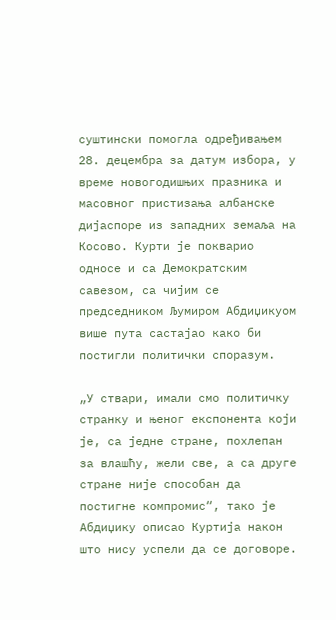суштински помогла одређивањем 28. децембра за датум избора, у време новогодишњих празника и масовног пристизања албанске дијаспоре из западних земаља на Косово. Курти је покварио односе и са Демократским савезом, са чијим се председником Љумиром Абдиџикуом више пута састајао како би постигли политички споразум.

„У ствари, имали смо политичку странку и њеног експонента који је, са једне стране, похлепан за влашћу, жели све, а са друге стране није способан да постигне компромис“, тако је Абдиџику описао Куртија након што нису успели да се договоре.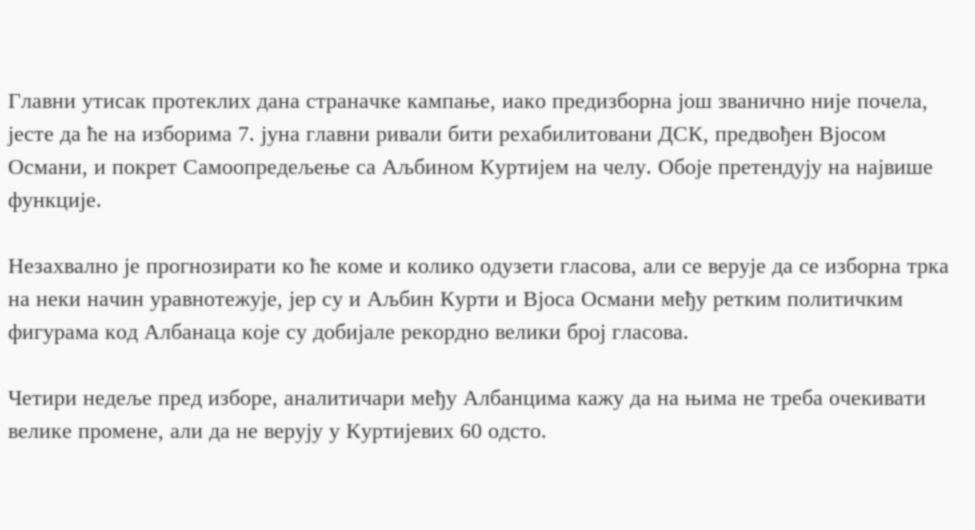Главни утисак протеклих дана страначке кампање, иако предизборна још званично није почела, јесте да ће на изборима 7. јуна главни ривали бити рехабилитовани ДСК, предвођен Вјосом Османи, и покрет Самоопредељење са Аљбином Куртијем на челу. Обоје претендују на највише функције.

Незахвално је прогнозирати ко ће коме и колико одузети гласова, али се верује да се изборна трка на неки начин уравнотежује, јер су и Аљбин Курти и Вјоса Османи међу ретким политичким фигурама код Албанаца које су добијале рекордно велики број гласова.

Четири недеље пред изборе, аналитичари међу Албанцима кажу да на њима не треба очекивати велике промене, али да не верују у Куртијевих 60 одсто.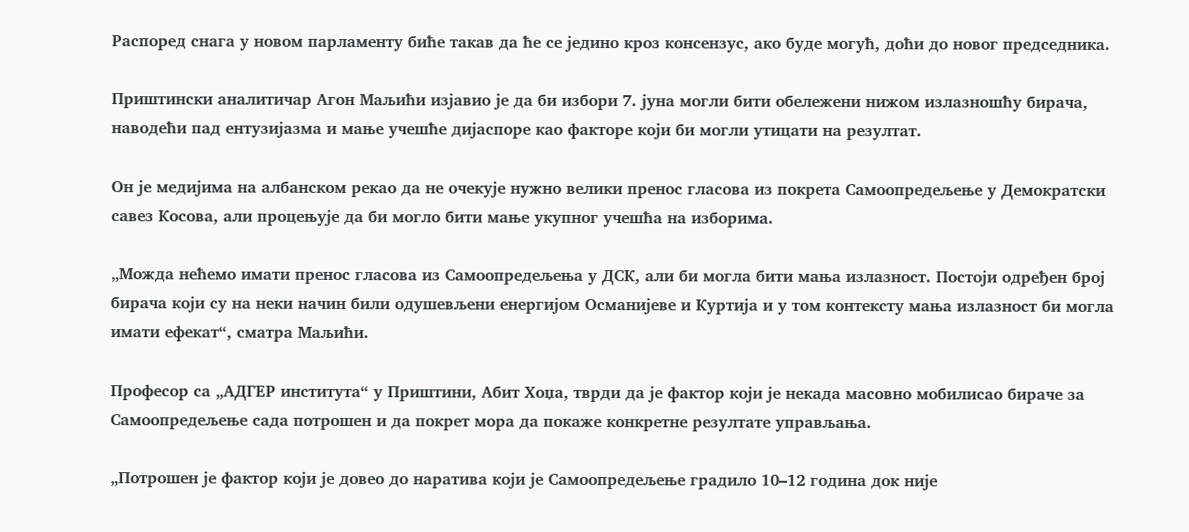Распоред снага у новом парламенту биће такав да ће се једино кроз консензус, ако буде могућ, доћи до новог председника.

Приштински аналитичар Агон Маљићи изјавио је да би избори 7. јуна могли бити обележени нижом излазношћу бирача, наводећи пад ентузијазма и мање учешће дијаспоре као факторе који би могли утицати на резултат.

Он је медијима на албанском рекао да не очекује нужно велики пренос гласова из покрета Самоопредељење у Демократски савез Косова, али процењује да би могло бити мање укупног учешћа на изборима.

„Можда нећемо имати пренос гласова из Самоопредељења у ДСК, али би могла бити мања излазност. Постоји одређен број бирача који су на неки начин били одушевљени енергијом Османијеве и Куртија и у том контексту мања излазност би могла имати ефекат“, сматра Маљићи.

Професор са „АДГЕР института“ у Приштини, Абит Хоџа, тврди да је фактор који је некада масовно мобилисао бираче за Самоопредељење сада потрошен и да покрет мора да покаже конкретне резултате управљања.

„Потрошен је фактор који је довео до наратива који је Самоопредељење градило 10–12 година док није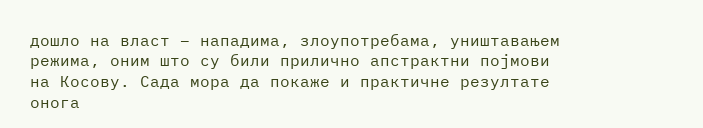дошло на власт – нападима, злоупотребама, уништавањем режима, оним што су били прилично апстрактни појмови на Косову. Сада мора да покаже и практичне резултате онога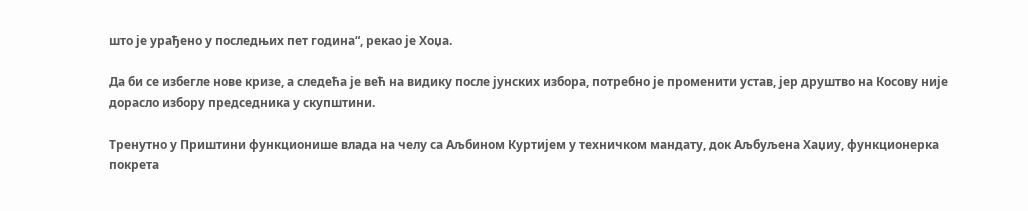што је урађено у последњих пет година“, рекао је Хоџа.

Да би се избегле нове кризе, а следећа је већ на видику после јунских избора, потребно је променити устав, јер друштво на Косову није дорасло избору председника у скупштини.

Тренутно у Приштини функционише влада на челу са Аљбином Куртијем у техничком мандату, док Аљбуљена Хаџиу, функционерка покрета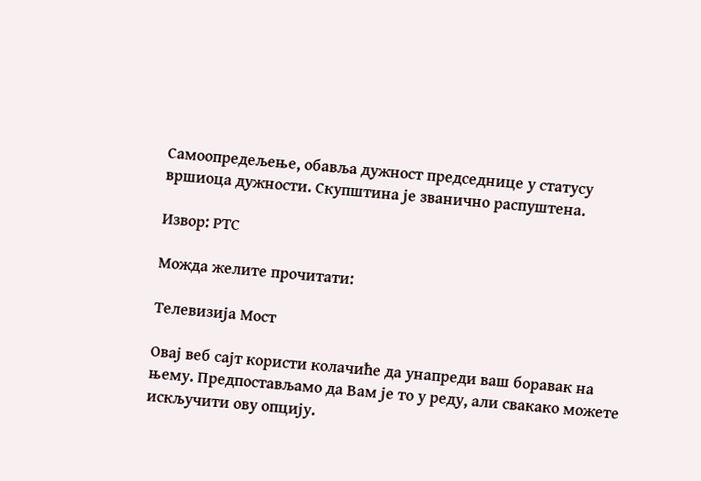Самоопредељење, обавља дужност председнице у статусу вршиоца дужности. Скупштина је званично распуштена.

Извор: РТС

Можда желите прочитати:

Телевизија Мост

Овај веб сајт користи колачиће да унапреди ваш боравак на њему. Предпостављамо да Вам је то у реду, али свакако можете искључити ову опцију.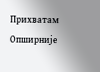Прихватам Опширније